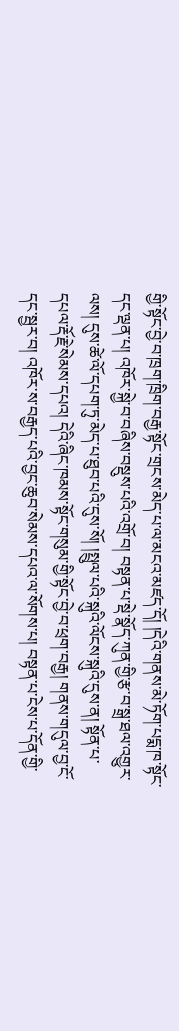གྱི་སྟོང་བྱེ་བ་ཁྲག་ཁྲིག་བརྒྱ་སྟོང་གྲངས་མེད་པ་ལ་མངའ་མཛད་དོ། །དེའི་གནས་མེ་ཏོག་པདྨ་ཁ་སྟོང་དང་ལྡན་པ། འཁོར་སྐྱེ་བ་བཞིས་བསྡུས་པའི་འགྲོ་བ། བསྟན་པ་སྡེ་སྣོད་ཀུན་གྱི་རྩ་བ་སྒྲ་ཐལ་འགྱུར་ལས། དུས་ཚེ་ལོ་དཔག་ཏུ་མེད་པ་ཐུབ་པའི་དུས་སོ། །སྤྲུལ་པའི་སྐུའི་ལོངས་སྐུའི་དུས་ན། སྟོན་པ་དཔལ་རྡོ་རྗེ་སེམས་དཔའ། དེའི་ཞིང་ཁམས་སྟོང་གསུམ་གྱི་སྟོང་བྱེ་བ་ཕྲག་བརྒྱ། གནས་གདུལ་བྱ་ངོ་དང་སྦྱར་བ། འཁོར་ས་བརྒྱད་པའི་བྱང་ཆུབ་སེམས་དཔའ་ལ་སོགས་པ། བསྟན་པ་ངེས་པ་དོན་གྱི་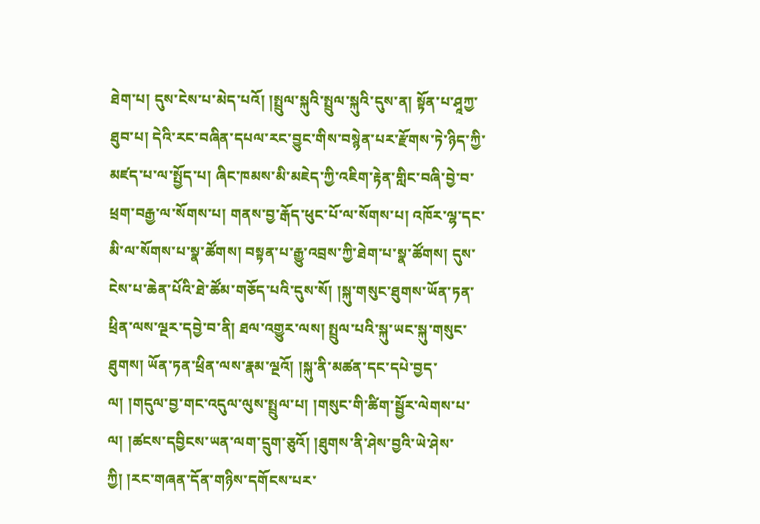ཐེག་པ། དུས་ངེས་པ་མེད་པའོ། །སྤྲུལ་སྐུའི་སྤྲུལ་སྐུའི་དུས་ན། སྟོན་པ་ཤཱཀྱ་ཐུབ་པ། དེའི་རང་བཞིན་དཔལ་རང་བྱུང་གིས་བསྙེན་པར་རྫོགས་ཏེ་ཉིད་ཀྱི་མཛད་པ་ལ་སྤྱོད་པ། ཞིང་ཁམས་མི་མཇེད་ཀྱི་འཇིག་རྟེན་གླིང་བཞི་བྱེ་བ་ཕྲག་བརྒྱ་ལ་སོགས་པ། གནས་བྱ་རྒོད་ཕུང་པོ་ལ་སོགས་པ། འཁོར་ལྷ་དང་མི་ལ་སོགས་པ་སྣ་ཚོགས། བསྟན་པ་རྒྱུ་འབྲས་ཀྱི་ཐེག་པ་སྣ་ཚོགས། དུས་ངེས་པ་ཆེན་པོའི་ཐེ་ཚོམ་གཅོད་པའི་དུས་སོ། །སྐུ་གསུང་ཐུགས་ཡོན་ཏན་ཕྲིན་ལས་ལྔར་དབྱེ་བ་ནི། ཐལ་འགྱུར་ལས། སྤྲུལ་པའི་སྐུ་ཡང་སྐུ་གསུང་ཐུགས། ཡོན་ཏན་ཕྲིན་ལས་རྣམ་ལྔའོ། །སྐུ་ནི་མཚན་དང་དཔེ་བྱད་ལ། །གདུལ་བྱ་གང་འདུལ་ལུས་སྤྲུལ་པ། །གསུང་གི་ཚིག་སྦྱོར་ལེགས་པ་ལ། །ཚངས་དབྱིངས་ཡན་ལག་དྲུག་ཅུའོ། །ཐུགས་ནི་ཤེས་བྱའི་ཡེ་ཤེས་ཀྱི། །རང་གཞན་དོན་གཉིས་དགོངས་པར་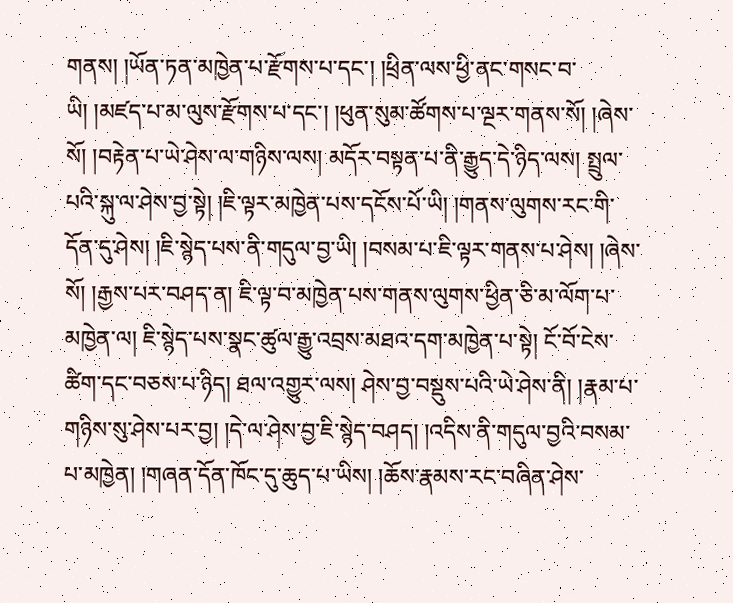གནས། །ཡོན་ཏན་མཁྱེན་པ་རྫོགས་པ་དང་། །ཕྲིན་ལས་ཕྱི་ནང་གསང་བ་ཡི། །མཛད་པ་མ་ལུས་རྫོགས་པ་དང་། །ཕུན་སུམ་ཚོགས་པ་ལྔར་གནས་སོ། །ཞེས་སོ། །བརྟེན་པ་ཡེ་ཤེས་ལ་གཉིས་ལས། མདོར་བསྟན་པ་ནི་རྒྱུད་དེ་ཉིད་ལས། སྤྲུལ་པའི་སྐུ་ལ་ཤེས་བྱ་སྟེ། །ཇི་ལྟར་མཁྱེན་པས་དངོས་པོ་ཡི། །གནས་ལུགས་རང་གི་དོན་དུ་ཤེས། །ཇི་སྙེད་པས་ནི་གདུལ་བྱ་ཡི། །བསམ་པ་ཇི་ལྟར་གནས་པ་ཤེས། །ཞེས་སོ། །རྒྱས་པར་བཤད་ན། ཇི་ལྟ་བ་མཁྱེན་པས་གནས་ལུགས་ཕྱིན་ཅི་མ་ལོག་པ་མཁྱེན་ལ། ཇི་སྙེད་པས་སྣང་ཚུལ་རྒྱུ་འབྲས་མཐའ་དག་མཁྱེན་པ་སྟེ། ངོ་བོ་ངེས་ཚིག་དང་བཅས་པ་ཉིད། ཐལ་འགྱུར་ལས། ཤེས་བྱ་བསྡུས་པའི་ཡེ་ཤེས་ནི། །རྣམ་པ་གཉིས་སུ་ཤེས་པར་བྱ། །དེ་ལ་ཤེས་བྱ་ཇི་སྙེད་བཤད། །འདིས་ནི་གདུལ་བྱའི་བསམ་པ་མཁྱེན། །གཞན་དོན་ཁོང་དུ་ཆུད་པ་ཡིས། །ཆོས་རྣམས་རང་བཞིན་ཤེས་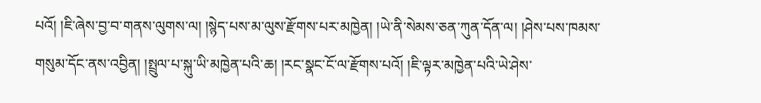པའོ། །ཇི་ཞེས་བྱ་བ་གནས་ལུགས་ལ། །སྙེད་པས་མ་ལུས་རྫོགས་པར་མཁྱེན། །ཡེ་ནི་སེམས་ཅན་ཀུན་དོན་ལ། །ཤེས་པས་ཁམས་གསུམ་དོང་ནས་འབྱིན། །སྤྲུལ་པ་སྐུ་ཡི་མཁྱེན་པའི་ཆ། །རང་སྣང་ངོ་ལ་རྫོགས་པའོ། །ཇི་ལྟར་མཁྱེན་པའི་ཡེ་ཤེས་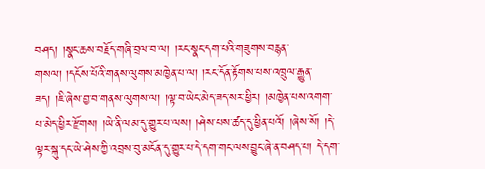བཤད། །སྣང་ཆས་བརྗོད་གཞི་བྲལ་བ་ལ། །རང་སྣང་དག་པའི་གཟུགས་བརྙན་གསལ། །དངོས་པོའི་གནས་ལུགས་མཁྱེན་པ་ལ། །རང་དོན་རྟོགས་པས་འཁྲུལ་རྒྱུན་ཟད། །ཇི་ཞེས་བྱ་བ་གནས་ལུགས་ལ། །ལྟ་བ་ཡེང་མེད་ཟད་སར་ཕྱིར། །མཁྱེན་པས་འགག་པ་མེད་ཕྱིར་རྫོགས། །ཡེ་ནི་ལམ་དུ་གྱུར་པ་ལས། །ཤེས་པས་ཚད་དུ་ཕྱིན་པའོ། །ཞེས་སོ། །དེ་ལྟར་སྐུ་དང་ཡེ་ཤེས་ཀྱི་འབྲས་བུ་མངོན་དུ་གྱུར་པ་དེ་དག་གང་ལས་བྱུང་ཞེ་ན་བཤད་པ། དེ་དག་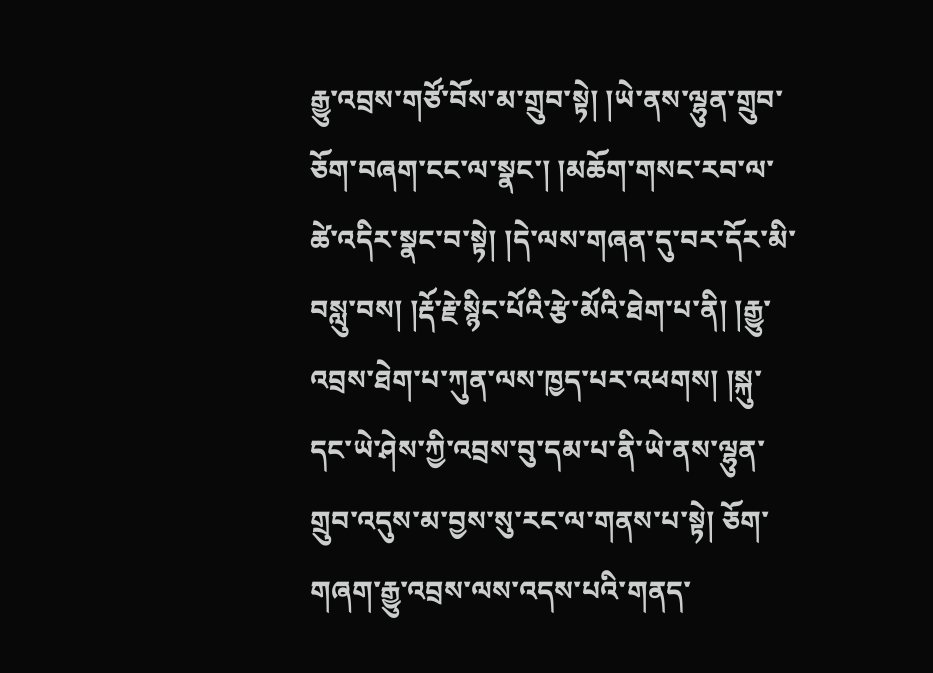རྒྱུ་འབྲས་གཙོ་བོས་མ་གྲུབ་སྟེ། །ཡེ་ནས་ལྷུན་གྲུབ་ཅོག་བཞག་ངང་ལ་སྣང་། །མཆོག་གསང་རབ་ལ་ཚེ་འདིར་སྣང་བ་སྟེ། །དེ་ལས་གཞན་དུ་བར་དོར་མི་བསླུ་བས། །རྡོ་རྗེ་སྙིང་པོའི་རྩེ་མོའི་ཐེག་པ་ནི། །རྒྱུ་འབྲས་ཐེག་པ་ཀུན་ལས་ཁྱད་པར་འཕགས། །སྐུ་དང་ཡེ་ཤེས་ཀྱི་འབྲས་བུ་དམ་པ་ནི་ཡེ་ནས་ལྷུན་གྲུབ་འདུས་མ་བྱས་སུ་རང་ལ་གནས་པ་སྟེ། ཅོག་གཞག་རྒྱུ་འབྲས་ལས་འདས་པའི་གནད་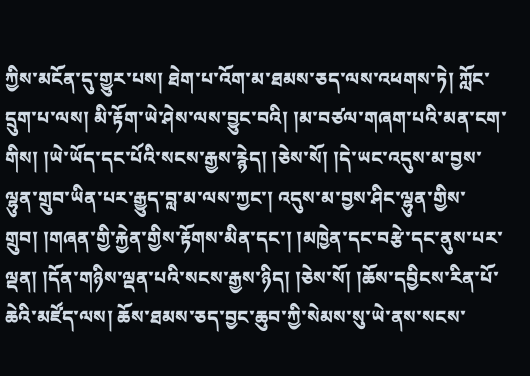ཀྱིས་མངོན་དུ་གྱུར་པས། ཐེག་པ་འོག་མ་ཐམས་ཅད་ལས་འཕགས་ཏེ། ཀློང་དྲུག་པ་ལས། མི་རྟོག་ཡེ་ཤེས་ལས་བྱུང་བའི། །མ་བཙལ་གཞག་པའི་མན་ངག་གིས། །ཡེ་ཡོད་དང་པོའི་སངས་རྒྱས་རྙེད། །ཅེས་སོ། །དེ་ཡང་འདུས་མ་བྱས་ལྷུན་གྲུབ་ཡིན་པར་རྒྱུད་བླ་མ་ལས་ཀྱང་། འདུས་མ་བྱས་ཤིང་ལྷུན་གྱིས་གྲུབ། །གཞན་གྱི་རྐྱེན་གྱིས་རྟོགས་མིན་དང་། །མཁྱེན་དང་བརྩེ་དང་ནུས་པར་ལྡན། །དོན་གཉིས་ལྡན་པའི་སངས་རྒྱས་ཉིད། །ཅེས་སོ། །ཆོས་དབྱིངས་རིན་པོ་ཆེའི་མཛོད་ལས། ཆོས་ཐམས་ཅད་བྱང་ཆུབ་ཀྱི་སེམས་སུ་ཡེ་ནས་སངས་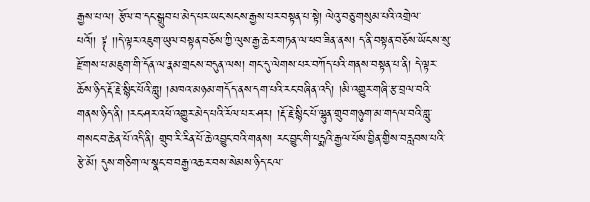རྒྱས་པ་ལ། རྩོལ་བ་དང་སྒྲུབ་པ་མེད་པར་ཡང་སངས་རྒྱས་པར་བསྟན་པ་སྟེ། ལེའུ་བཅུ་གསུམ་པའི་འགྲེལ་པའོ།། ༈ །།དེ་ལྟར་འཇུག་ཡུལ་བསྟན་བཅོས་ཀྱི་ལུས་རྒྱ་ཆེར་གཏན་ལ་ཕབ་ཟིན་ནས། ད་ནི་བསྟན་བཅོས་ཡོངས་སུ་རྫོགས་པ་མཇུག་གི་དོན་ལ་རྣམ་གྲངས་བདུན་ལས། གང་དུ་ལེགས་པར་བཀོད་པའི་གནས་བསྟན་པ་ནི། དེ་ལྟར་ཆོས་ཉིད་རྡོ་རྗེ་སྙིང་པོའི་གླུ། །མཁའ་མཉམ་གདོད་ནས་དག་པའི་རང་བཞིན་འདི། །མི་འགྱུར་གཞི་རྩ་བྲལ་བའི་གནས་ཉིད་ནི། །རང་ཤར་འཕོ་འགྱུར་མེད་པའི་རོལ་པར་ཤར། །རྡོ་རྗེ་སྙིང་པོ་ལྷུན་གྲུབ་གཉུག་མ་གདལ་བའི་གླུ་གསང་བ་ཆེན་པོ་འདི་ནི། གྲུབ་རི་རིན་པོ་ཆེ་འབྱུང་བའི་གནས། རང་བྱུང་གི་པདྨའི་རྒྱལ་པོས་བྱིན་གྱིས་བརླབས་པའི་རྩེ་མོ། དུས་གཅིག་ལ་སྣང་བ་བརྒྱ་འཆར་བས་སེམས་ཉིད་ངལ་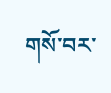གསོ་བར་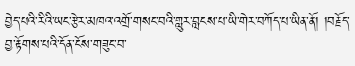བྱེད་པའི་རིའི་ཡང་རྩེར་མཁའ་འགྲོ་གསང་བའི་གླུར་བླངས་པ་ཡི་གེར་བཀོད་པ་ཡིན་ནོ། །བརྗོད་བྱ་རྟོགས་པའི་དོན་ངོས་གཟུང་བ་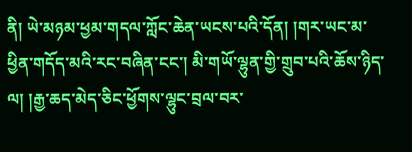ནི། ཡེ་མཉམ་ཕྱམ་གདལ་ཀློང་ཆེན་ཡངས་པའི་དོན། །གར་ཡང་མ་ཕྱིན་གདོད་མའི་རང་བཞིན་ངང་། མི་གཡོ་ལྷུན་གྱི་གྲུབ་པའི་ཆོས་ཉིད་ལ། །རྒྱ་ཆད་མེད་ཅིང་ཕྱོགས་ལྷུང་བྲལ་བར་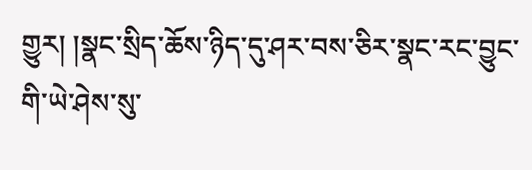གྱུར། །སྣང་སྲིད་ཆོས་ཉིད་དུ་ཤར་བས་ཅིར་སྣང་རང་བྱུང་གི་ཡེ་ཤེས་སུ་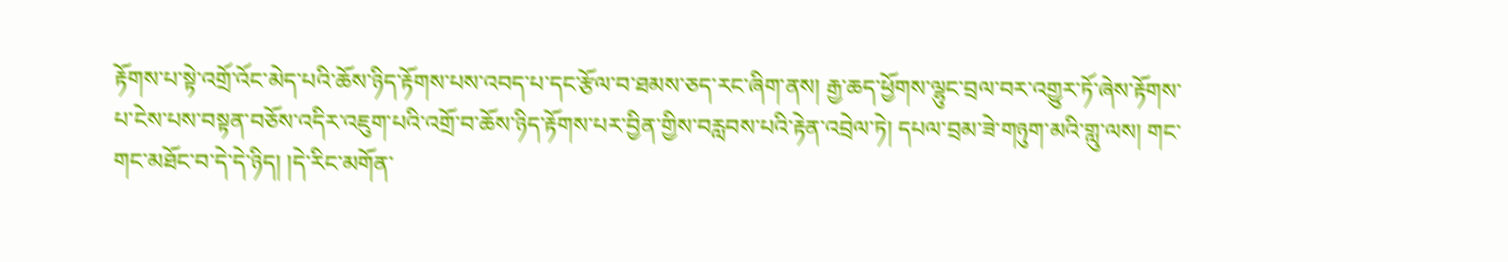རྟོགས་པ་སྟེ་འགྲོ་འོང་མེད་པའི་ཆོས་ཉིད་རྟོགས་པས་འབད་པ་དང་རྩོལ་བ་ཐམས་ཅད་རང་ཞིག་ནས། རྒྱ་ཆད་ཕྱོགས་ལྷུང་བྲལ་བར་འགྱུར་ཏོ་ཞེས་རྟོགས་པ་ངེས་པས་བསྟན་བཅོས་འདིར་འཇུག་པའི་འགྲོ་བ་ཆོས་ཉིད་རྟོགས་པར་བྱིན་གྱིས་བརླབས་པའི་རྟེན་འབྲེལ་ཏེ། དཔལ་བྲམ་ཟེ་གཉུག་མའི་གླུ་ལས། གང་གང་མཐོང་བ་དེ་དེ་ཉིད། །དེ་རིང་མགོན་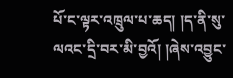པོ་ང་ལྟར་འཁྲུལ་པ་ཆད། །ད་ནི་སུ་ལའང་དྲི་བར་མི་བྱའོ། །ཞེས་འབྱུང་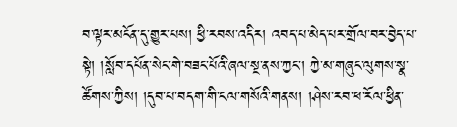བ་ལྟར་མངོན་དུ་གྱུར་པས། ཕྱི་རབས་འདིར། འབད་པ་མེད་པར་གྲོལ་བར་བྱེད་པ་སྟེ། །སློབ་དཔོན་སེང་གེ་བཟང་པོའི་ཞལ་སྔ་ནས་ཀྱང་། ཀྱེ་མ་གཞུང་ལུགས་སྣ་ཚོགས་ཀྱིས། །དུབ་པ་བདག་གི་ངལ་གསོའི་གནས། །ཤེས་རབ་ཕ་རོལ་ཕྱིན་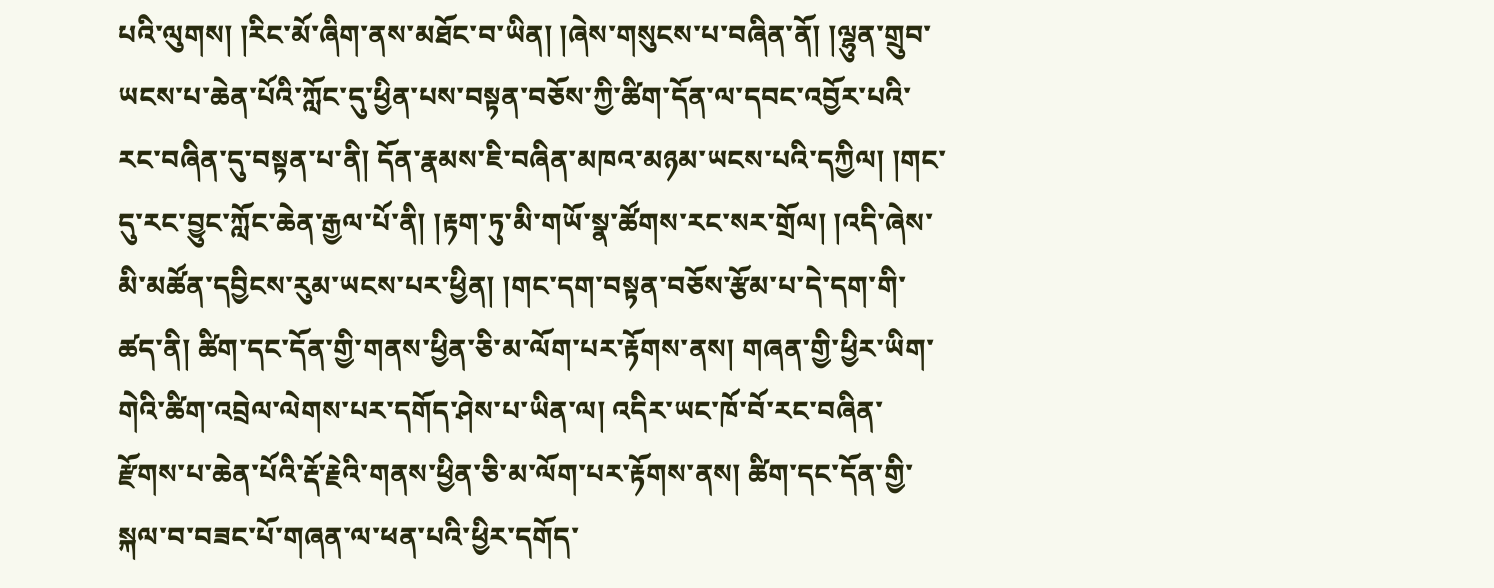པའི་ལུགས། །རིང་མོ་ཞིག་ནས་མཐོང་བ་ཡིན། །ཞེས་གསུངས་པ་བཞིན་ནོ། །ལྷུན་གྲུབ་ཡངས་པ་ཆེན་པོའི་ཀློང་དུ་ཕྱིན་པས་བསྟན་བཅོས་ཀྱི་ཚིག་དོན་ལ་དབང་འབྱོར་པའི་རང་བཞིན་དུ་བསྟན་པ་ནི། དོན་རྣམས་ཇི་བཞིན་མཁའ་མཉམ་ཡངས་པའི་དཀྱིལ། །གང་དུ་རང་བྱུང་ཀློང་ཆེན་རྒྱལ་པོ་ནི། །རྟག་ཏུ་མི་གཡོ་སྣ་ཚོགས་རང་སར་གྲོལ། །འདི་ཞེས་མི་མཚོན་དབྱིངས་རུམ་ཡངས་པར་ཕྱིན། །གང་དག་བསྟན་བཅོས་རྩོམ་པ་དེ་དག་གི་ཚད་ནི། ཚིག་དང་དོན་གྱི་གནས་ཕྱིན་ཅི་མ་ལོག་པར་རྟོགས་ནས། གཞན་གྱི་ཕྱིར་ཡིག་གེའི་ཚིག་འབྲེལ་ལེགས་པར་དགོད་ཤེས་པ་ཡིན་ལ། འདིར་ཡང་ཁོ་བོ་རང་བཞིན་རྫོགས་པ་ཆེན་པོའི་རྡོ་རྗེའི་གནས་ཕྱིན་ཅི་མ་ལོག་པར་རྟོགས་ནས། ཚིག་དང་དོན་གྱི་སྐལ་བ་བཟང་པོ་གཞན་ལ་ཕན་པའི་ཕྱིར་དགོད་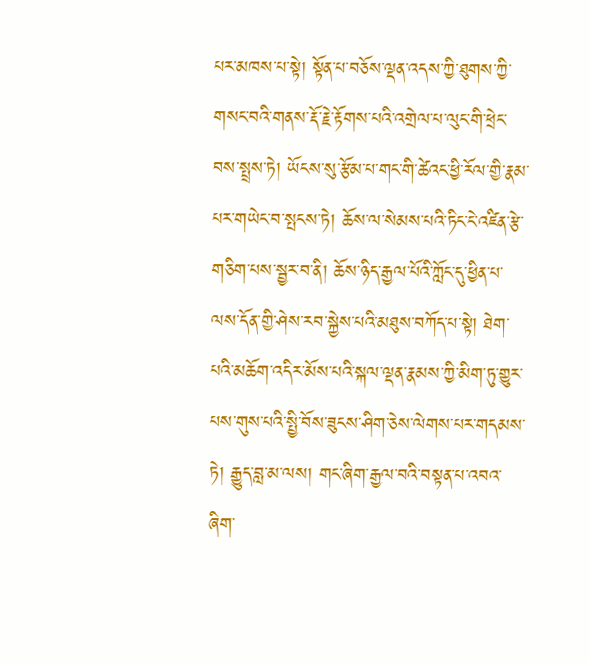པར་མཁས་པ་སྟེ། སྟོན་པ་བཅོས་ལྡན་འདས་ཀྱི་ཐུགས་ཀྱི་གསང་བའི་གནས་རྡོ་རྗེ་རྟོགས་པའི་འགྲེལ་པ་ལུང་གི་ཕྲེང་བས་སྤྲས་ཏེ། ཡོངས་སུ་རྩོམ་པ་གང་གི་ཚེའང་ཕྱི་རོལ་གྱི་རྣམ་པར་གཡེང་བ་སྤངས་ཏེ། ཆོས་ལ་སེམས་པའི་ཏིང་ངེ་འཛིན་རྩེ་གཅིག་པས་སྦྱར་བ་ནི། ཆོས་ཉིད་རྒྱལ་པོའི་ཀློང་དུ་ཕྱིན་པ་ལས་དོན་གྱི་ཤེས་རབ་སྐྱེས་པའི་མཐུས་བཀོད་པ་སྟེ། ཐེག་པའི་མཆོག་འདིར་མོས་པའི་སྐལ་ལྡན་རྣམས་ཀྱི་མིག་ཏུ་གྱུར་པས་གུས་པའི་སྤྱི་བོས་ཟུངས་ཤིག་ཅེས་ལེགས་པར་གདམས་ཏེ། རྒྱུད་བླ་མ་ལས། གང་ཞིག་རྒྱལ་བའི་བསྟན་པ་འབའ་ཞིག་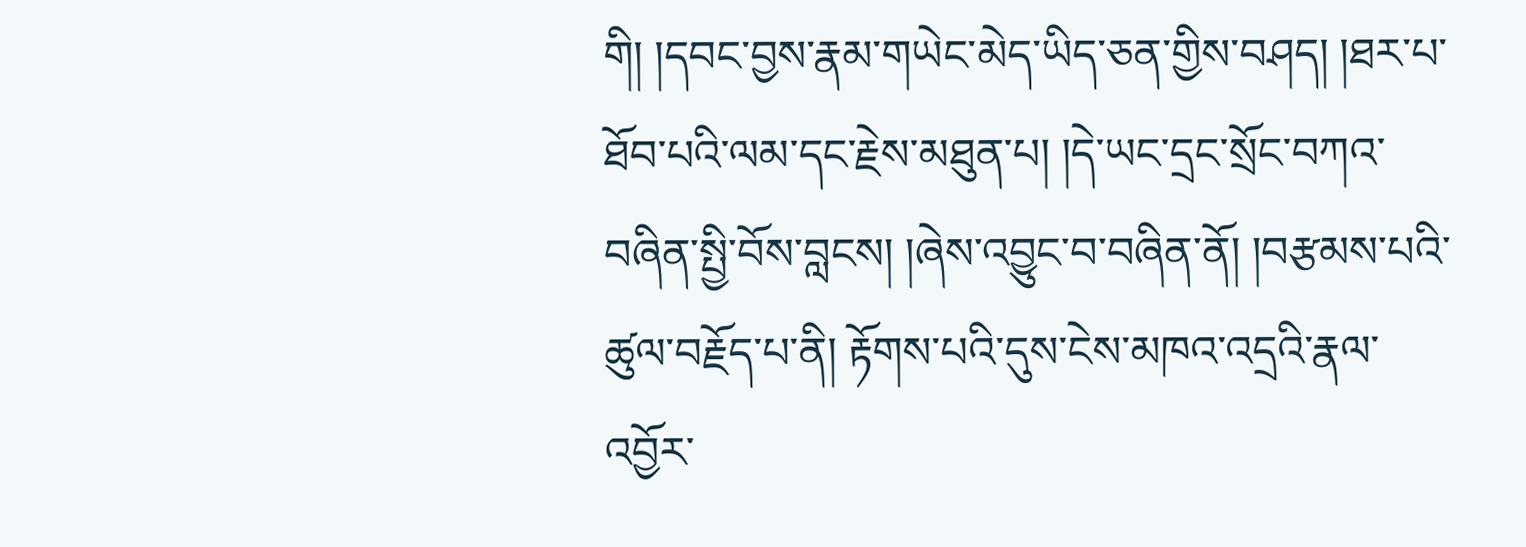གི། །དབང་བྱས་རྣམ་གཡེང་མེད་ཡིད་ཅན་གྱིས་བཤད། །ཐར་པ་ཐོབ་པའི་ལམ་དང་རྗེས་མཐུན་པ། །དེ་ཡང་དྲང་སྲོང་བཀའ་བཞིན་སྤྱི་བོས་བླངས། །ཞེས་འབྱུང་བ་བཞིན་ནོ། །བརྩམས་པའི་ཚུལ་བརྗོད་པ་ནི། རྟོགས་པའི་དུས་ངེས་མཁའ་འདྲའི་རྣལ་འབྱོར་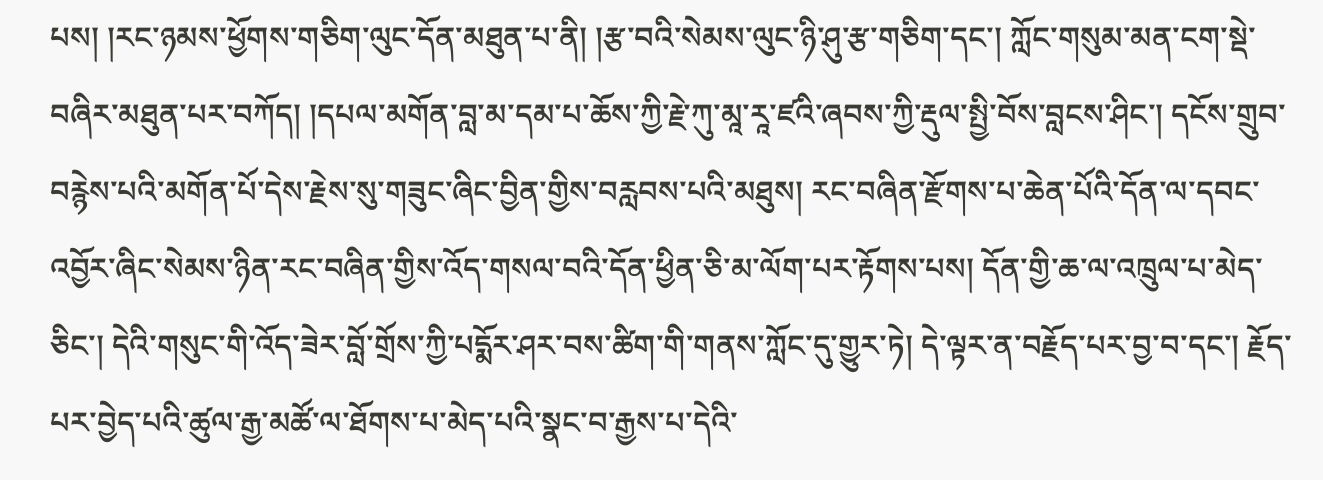པས། །རང་ཉམས་ཕྱོགས་གཅིག་ལུང་དོན་མཐུན་པ་ནི། །རྩ་བའི་སེམས་ལུང་ཉི་ཤུ་རྩ་གཅིག་དང་། ཀློང་གསུམ་མན་ངག་སྡེ་བཞིར་མཐུན་པར་བཀོད། །དཔལ་མགོན་བླ་མ་དམ་པ་ཆོས་ཀྱི་རྗེ་ཀུ་མཱ་རཱ་ཛའི་ཞབས་ཀྱི་རྡུལ་སྤྱི་བོས་བླངས་ཤིང་། དངོས་གྲུབ་བརྙེས་པའི་མགོན་པོ་དེས་རྗེས་སུ་གཟུང་ཞིང་བྱིན་གྱིས་བརླབས་པའི་མཐུས། རང་བཞིན་རྫོགས་པ་ཆེན་པོའི་དོན་ལ་དབང་འབྱོར་ཞིང་སེམས་ཉིན་རང་བཞིན་གྱིས་འོད་གསལ་བའི་དོན་ཕྱིན་ཅི་མ་ལོག་པར་རྟོགས་པས། དོན་གྱི་ཆ་ལ་འཁྲུལ་པ་མེད་ཅིང་། དེའི་གསུང་གི་འོད་ཟེར་བློ་གྲོས་ཀྱི་པདྨོར་ཤར་བས་ཚིག་གི་གནས་ཀློང་དུ་གྱུར་ཏེ། དེ་ལྟར་ན་བརྗོད་པར་བྱ་བ་དང་། རྗོད་པར་བྱེད་པའི་ཚུལ་རྒྱ་མཚོ་ལ་ཐོགས་པ་མེད་པའི་སྣང་བ་རྒྱས་པ་དེའི་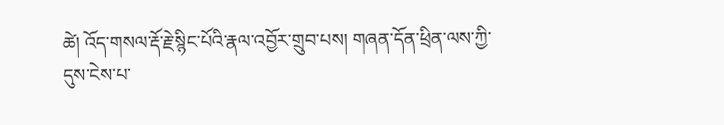ཚེ། འོད་གསལ་རྡོ་རྗེ་སྙིང་པོའི་རྣལ་འབྱོར་གྲུབ་པས། གཞན་དོན་ཕྲིན་ལས་ཀྱི་དུས་ངེས་པ་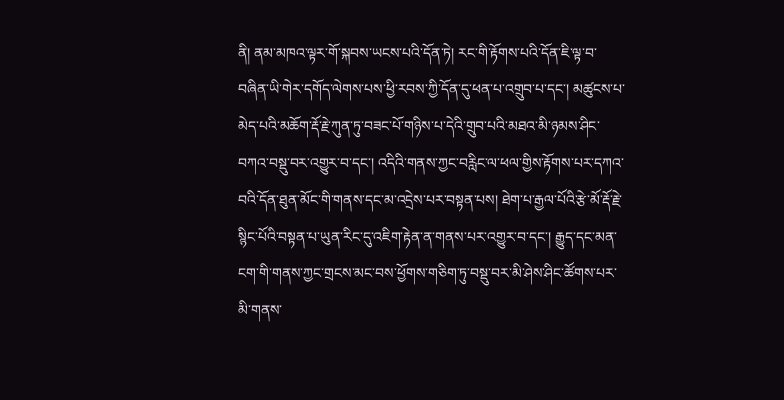ནི། ནམ་མཁའ་ལྟར་གོ་སྐབས་ཡངས་པའི་དོན་ཏེ། རང་གི་རྟོགས་པའི་དོན་ཇི་ལྟ་བ་བཞིན་ཡི་གེར་དགོད་ལེགས་པས་ཕྱི་རབས་ཀྱི་དོན་དུ་ཕན་པ་འགྲུབ་པ་དང་། མཚུངས་པ་མེད་པའི་མཆོག་རྡོ་རྗེ་ཀུན་ཏུ་བཟང་པོ་གཉིས་པ་དེའི་གྲུབ་པའི་མཐའ་མི་ཉམས་ཤིང་བཀའ་བསྡུ་བར་འགྱུར་བ་དང་། འདིའི་གནས་ཀྱང་བརླིང་ལ་ཕལ་གྱིས་རྟོགས་པར་དཀའ་བའི་དོན་ཐུན་མོང་གི་གནས་དང་མ་འདྲེས་པར་བསྟན་པས། ཐེག་པ་རྒྱལ་པོའི་རྩེ་མོ་རྡོ་རྗེ་སྙིང་པོའི་བསྟན་པ་ཡུན་རིང་དུ་འཇིག་རྟེན་ན་གནས་པར་འགྱུར་བ་དང་། རྒྱུད་དང་མན་ངག་གི་གནས་ཀྱང་གྲངས་མང་བས་ཕྱོགས་གཅིག་ཏུ་བསྡུ་བར་མི་ཤེས་ཤིང་ཚོགས་པར་མི་གནས་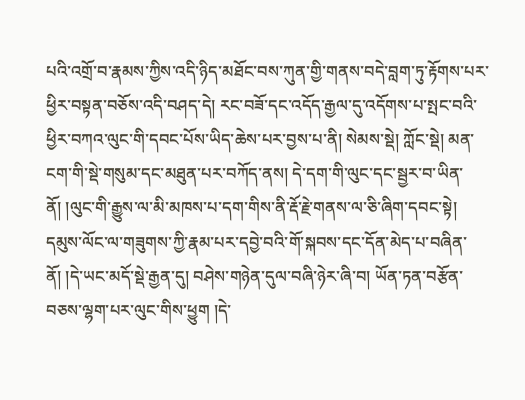པའི་འགྲོ་བ་རྣམས་ཀྱིས་འདི་ཉིད་མཐོང་བས་ཀུན་གྱི་གནས་བདེ་བླག་ཏུ་རྟོགས་པར་ཕྱིར་བསྟན་བཅོས་འདི་བཤད་དེ། རང་བཟོ་དང་འདོད་རྒྱལ་དུ་འདོགས་པ་སྤང་བའི་ཕྱིར་བཀའ་ལུང་གི་དབང་པོས་ཡིད་ཆེས་པར་བྱས་པ་ནི། སེམས་སྡེ། ཀློང་སྡེ། མན་ངག་གི་སྡེ་གསུམ་དང་མཐུན་པར་བཀོད་ནས། དེ་དག་གི་ལུང་དང་སྦྱར་བ་ཡིན་ནོ། །ལུང་གི་རྒྱུས་ལ་མི་མཁས་པ་དག་གིས་ནི་རྡོ་རྗེ་གནས་ལ་ཅི་ཞིག་དབང་སྟེ། དམུས་ལོང་ལ་གཟུགས་ཀྱི་རྣམ་པར་དབྱེ་བའི་གོ་སྐབས་དང་དོན་མེད་པ་བཞིན་ནོ། །དེ་ཡང་མདོ་སྡེ་རྒྱན་དུ། བཤེས་གཉེན་དུལ་བཞི་ཉེར་ཞི་བ། ཡོན་ཏན་བརྩོན་བཅས་ལྷག་པར་ལུང་གིས་ཕྱུག །དེ་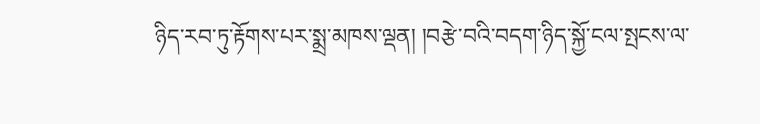ཉིད་རབ་ཏུ་རྟོགས་པར་སྨྲ་མཁས་ལྡན། །བརྩེ་བའི་བདག་ཉིད་སྐྱོ་ངལ་སྤངས་ལ་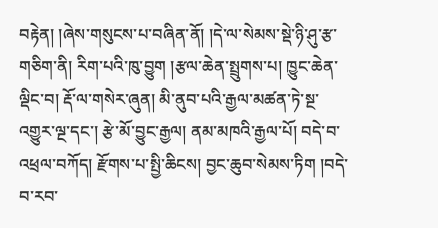བརྟེན། །ཞེས་གསུངས་པ་བཞིན་ནོ། །དེ་ལ་སེམས་སྡེ་ཉི་ཤུ་རྩ་གཅིག་ནི། རིག་པའི་ཁུ་བྱུག །རྩལ་ཆེན་སྤྲུགས་པ། ཁྱུང་ཆེན་ལྡིང་བ། རྡོ་ལ་གསེར་ཞུན། མི་ནུབ་པའི་རྒྱལ་མཚན་ཏེ་སྔ་འགྱུར་ལྔ་དང་། རྩེ་མོ་བྱུང་རྒྱལ། ནམ་མཁའི་རྒྱལ་པོ། བདེ་བ་འཕྲལ་བཀོད། རྫོགས་པ་སྤྱི་ཆིངས། བྱང་ཆུབ་སེམས་ཏིག །བདེ་བ་རབ་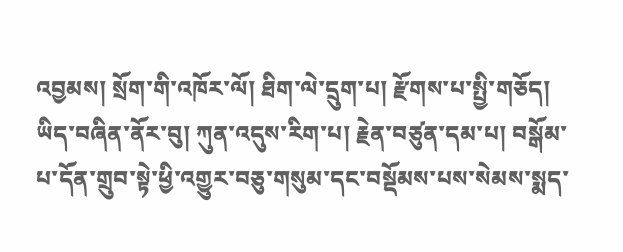འབྱམས། སྲོག་གི་འཁོར་ལོ། ཐིག་ལེ་དྲུག་པ། རྫོགས་པ་སྤྱི་གཅོད། ཡིད་བཞིན་ནོར་བུ། ཀུན་འདུས་རིག་པ། རྗེན་བཙུན་དམ་པ། བསྒོམ་པ་དོན་གྲུབ་སྟེ་ཕྱི་འགྱུར་བཅུ་གསུམ་དང་བསྡོམས་པས་སེམས་སྨད་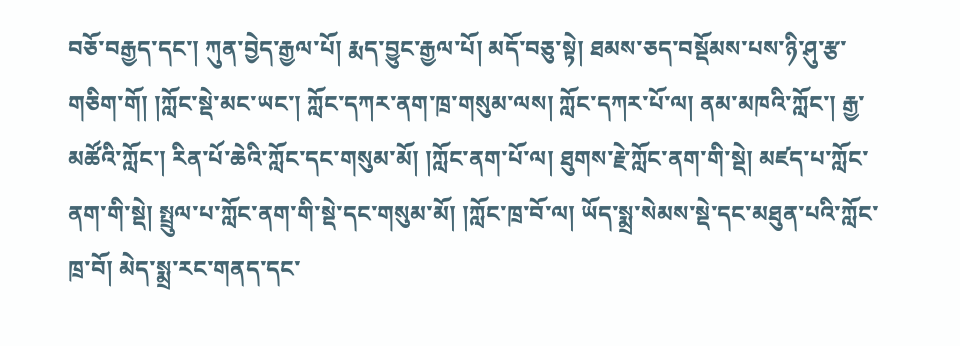བཅོ་བརྒྱད་དང་། ཀུན་བྱེད་རྒྱལ་པོ། རྨད་བྱུང་རྒྱལ་པོ། མདོ་བཅུ་སྟེ། ཐམས་ཅད་བསྡོམས་པས་ཉི་ཤུ་རྩ་གཅིག་གོ། །ཀློང་སྡེ་མང་ཡང་། ཀློང་དཀར་ནག་ཁྲ་གསུམ་ལས། ཀློང་དཀར་པོ་ལ། ནམ་མཁའི་ཀློང་། རྒྱ་མཚོའི་ཀློང་། རིན་པོ་ཆེའི་ཀློང་དང་གསུམ་མོ། །ཀློང་ནག་པོ་ལ། ཐུགས་རྗེ་ཀློང་ནག་གི་སྡེ། མཛད་པ་ཀློང་ནག་གི་སྡེ། སྤྲུལ་པ་ཀློང་ནག་གི་སྡེ་དང་གསུམ་མོ། །ཀློང་ཁྲ་བོ་ལ། ཡོད་སྨྲ་སེམས་སྡེ་དང་མཐུན་པའི་ཀློང་ཁྲ་བོ། མེད་སྨྲ་རང་གནད་དང་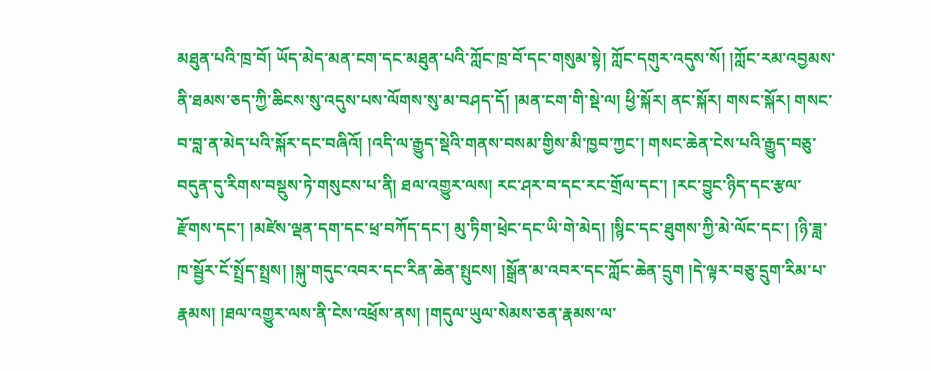མཐུན་པའི་ཁྲ་བོ། ཡོད་མེད་མན་ངག་དང་མཐུན་པའི་ཀློང་ཁྲ་བོ་དང་གསུམ་སྟེ། ཀློང་དགུར་འདུས་སོ། །ཀློང་རམ་འབྱམས་ནི་ཐམས་ཅད་ཀྱི་ཆིངས་སུ་འདུས་པས་ལོགས་སུ་མ་བཤད་དོ། །མན་ངག་གི་སྡེ་ལ། ཕྱི་སྐོར། ནང་སྐོར། གསང་སྐོར། གསང་བ་བླ་ན་མེད་པའི་སྐོར་དང་བཞིའོ། །འདི་ལ་རྒྱུད་སྡེའི་གནས་བསམ་གྱིས་མི་ཁྱབ་ཀྱང་། གསང་ཆེན་ངེས་པའི་རྒྱུད་བཅུ་བདུན་དུ་རིགས་བསྡུས་ཏེ་གསུངས་པ་ནི། ཐལ་འགྱུར་ལས། རང་ཤར་བ་དང་རང་གྲོལ་དང་། །རང་བྱུང་ཉིད་དང་རྩལ་རྫོགས་དང་། །མཛེས་ལྡན་དག་དང་ཕྲ་བཀོད་དང་། མུ་ཏིག་ཕྲེང་དང་ཡི་གེ་མེད། །སྙིང་དང་ཐུགས་ཀྱི་མེ་ལོང་དང་། །ཉི་ཟླ་ཁ་སྦྱོར་ངོ་སྤྲོད་སྤྲས། །སྐུ་གདུང་འབར་དང་རིན་ཆེན་སྤུངས། །སྒྲོན་མ་འབར་དང་ཀློང་ཆེན་དྲུག །དེ་ལྟར་བཅུ་དྲུག་རིམ་པ་རྣམས། །ཐལ་འགྱུར་ལས་ནི་ངེས་འཕྲོས་ནས། །གདུལ་ཡུལ་སེམས་ཅན་རྣམས་ལ་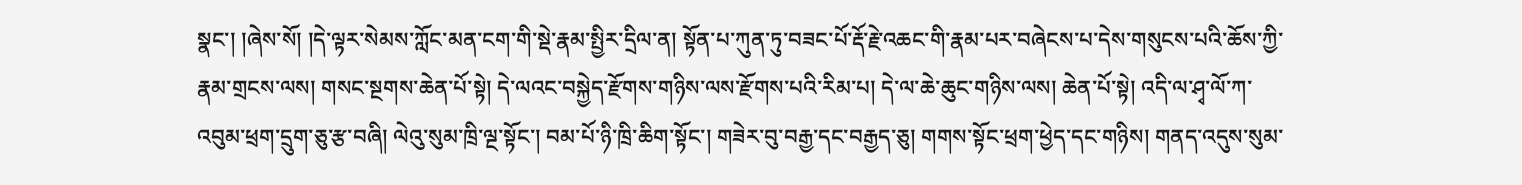སྣང་། །ཞེས་སོ། །དེ་ལྟར་སེམས་ཀློང་མན་ངག་གི་སྡེ་རྣམ་སྤྱིར་དྲིལ་ན། སྟོན་པ་ཀུན་ཏུ་བཟང་པོ་རྡོ་རྗེ་འཆང་གི་རྣམ་པར་བཞེངས་པ་དེས་གསུངས་པའི་ཆོས་ཀྱི་རྣམ་གྲངས་ལས། གསང་སྔགས་ཆེན་པོ་སྟེ། དེ་ལའང་བསྐྱེད་རྫོགས་གཉིས་ལས་རྫོགས་པའི་རིམ་པ། དེ་ལ་ཆེ་ཆུང་གཉིས་ལས། ཆེན་པོ་སྟེ། འདི་ལ་ཤྭ་ལོ་ཀ་འབུམ་ཕྲག་དྲུག་ཅུ་རྩ་བཞི། ལེའུ་སུམ་ཁྲི་ལྔ་སྟོང་། བམ་པོ་ཉི་ཁྲི་ཆིག་སྟོང་། གཟེར་བུ་བརྒྱ་དང་བརྒྱད་ཅུ། གགས་སྟོང་ཕྲག་ཕྱེད་དང་གཉིས། གནད་འདུས་སུམ་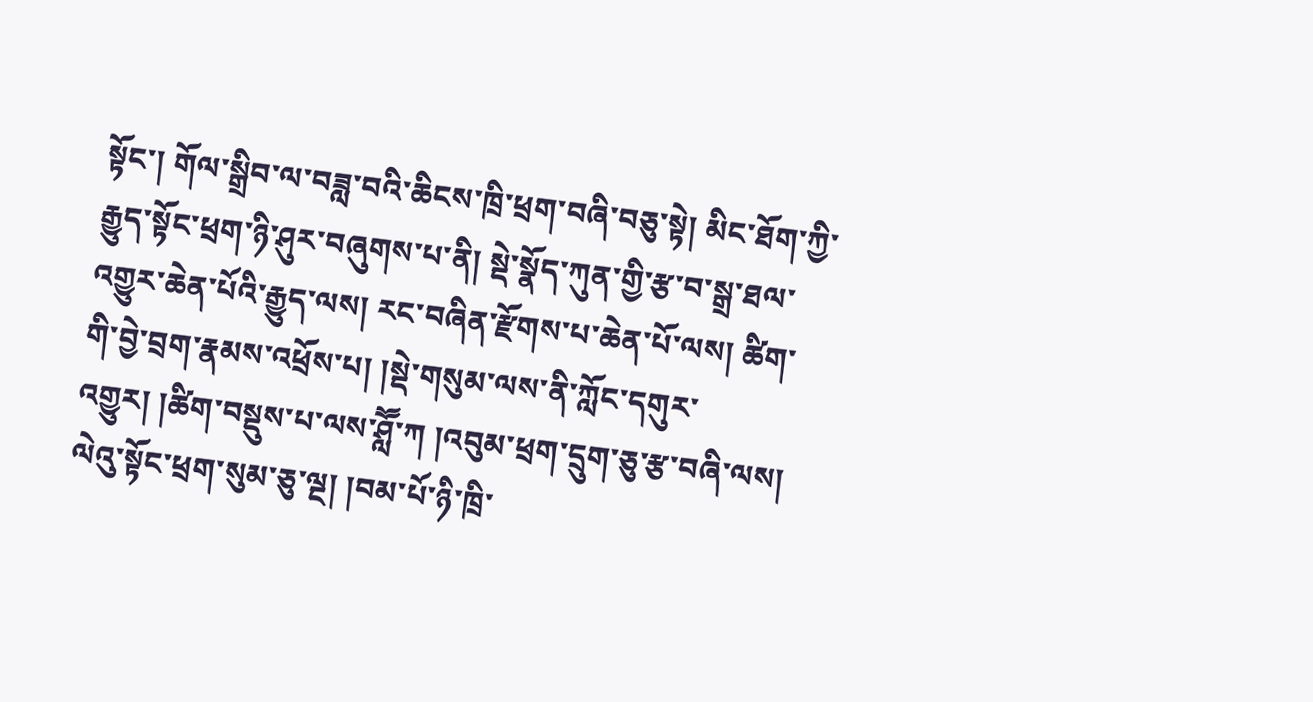སྟོང་། གོལ་སྒྲིབ་ལ་བཟླ་བའི་ཆིངས་ཁྲི་ཕྲག་བཞི་བཅུ་སྟེ། མིང་ཐོག་ཀྱི་རྒྱུད་སྟོང་ཕྲག་ཉི་ཤུར་བཞུགས་པ་ནི། སྡེ་སྣོད་ཀུན་གྱི་རྩ་བ་སྒྲ་ཐལ་འགྱུར་ཆེན་པོའི་རྒྱུད་ལས། རང་བཞིན་རྫོགས་པ་ཆེན་པོ་ལས། ཚིག་གི་བྱེ་བྲག་རྣམས་འཕྲོས་པ། །སྡེ་གསུམ་ལས་ནི་ཀློང་དགུར་འགྱུར། །ཚིག་བསྡུས་པ་ལས་ཤླཽ་ཀ །འབུམ་ཕྲག་དྲུག་ཅུ་རྩ་བཞི་ལས། ལེའུ་སྟོང་ཕྲག་སུམ་ཅུ་ལྔ། །བམ་པོ་ཉི་ཁྲི་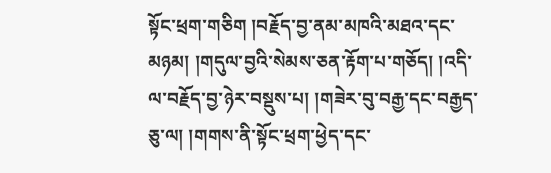སྟོང་ཕྲག་གཅིག །བརྗོད་བྱ་ནམ་མཁའི་མཐའ་དང་མཉམ། །གདུལ་བྱའི་སེམས་ཅན་རྟོག་པ་གཅོད། །འདི་ལ་བརྗོད་བྱ་ཉེར་བསྡུས་པ། །གཟེར་བུ་བརྒྱ་དང་བརྒྱད་ཅུ་ལ། །གགས་ནི་སྟོང་ཕྲག་ཕྱེད་དང་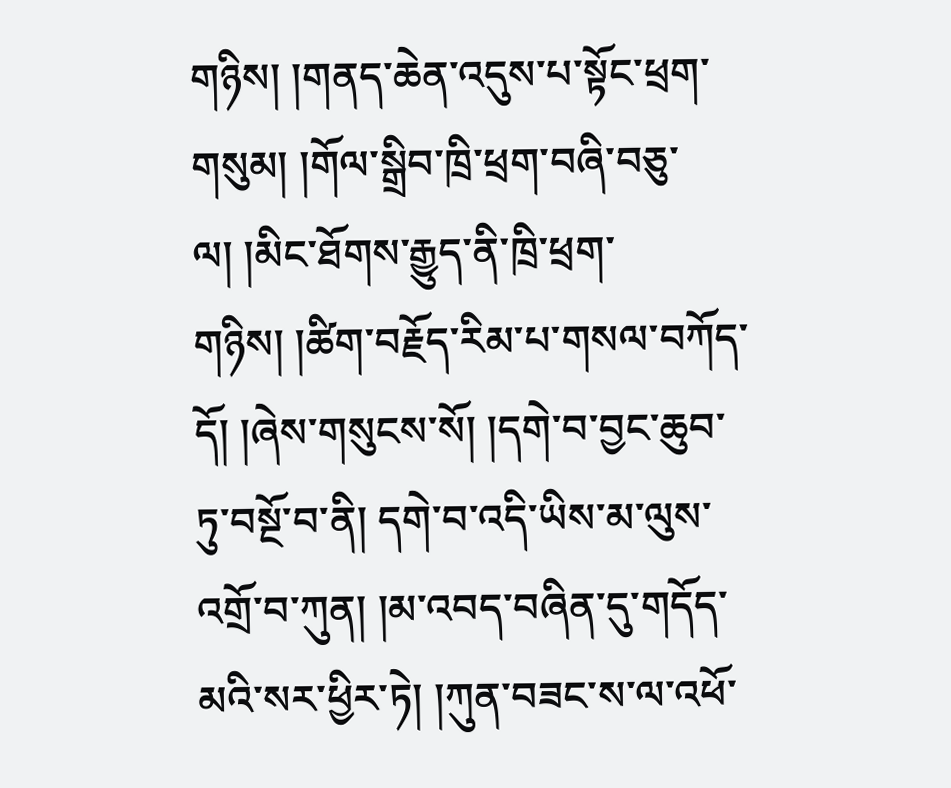གཉིས། །གནད་ཆེན་འདུས་པ་སྟོང་ཕྲག་གསུམ། །གོལ་སྒྲིབ་ཁྲི་ཕྲག་བཞི་བཅུ་ལ། །མིང་ཐོགས་རྒྱུད་ནི་ཁྲི་ཕྲག་གཉིས། །ཚིག་བརྗོད་རིམ་པ་གསལ་བཀོད་དོ། །ཞེས་གསུངས་སོ། །དགེ་བ་བྱང་ཆུབ་ཏུ་བསྔོ་བ་ནི། དགེ་བ་འདི་ཡིས་མ་ལུས་འགྲོ་བ་ཀུན། །མ་འབད་བཞིན་དུ་གདོད་མའི་སར་ཕྱིར་ཏེ། །ཀུན་བཟང་ས་ལ་འཕོ་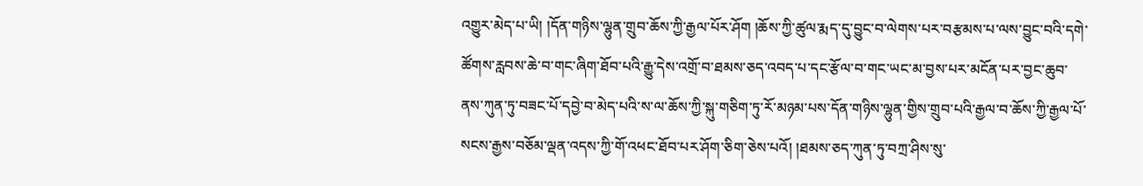འགྱུར་མེད་པ་ཡི། །དོན་གཉིས་ལྷུན་གྲུབ་ཆོས་ཀྱི་རྒྱལ་པོར་ཤོག །ཆོས་ཀྱི་ཚུལ་རྨད་དུ་བྱུང་བ་ལེགས་པར་བརྩམས་པ་ལས་བྱུང་བའི་དགེ་ཚོགས་རླབས་ཆེ་བ་གང་ཞིག་ཐོབ་པའི་རྒྱུ་དེས་འགྲོ་བ་ཐམས་ཅད་འབད་པ་དང་རྩོལ་བ་གང་ཡང་མ་བྱས་པར་མངོན་པར་བྱང་ཆུབ་ནས་ཀུན་ཏུ་བཟང་པོ་དབྱེ་བ་མེད་པའི་ས་ལ་ཆོས་ཀྱི་སྐུ་གཅིག་ཏུ་རོ་མཉམ་པས་དོན་གཉིས་ལྷུན་གྱིས་གྲུབ་པའི་རྒྱལ་བ་ཆོས་ཀྱི་རྒྱལ་པོ་སངས་རྒྱས་བཅོམ་ལྡན་འདས་ཀྱི་གོ་འཕང་ཐོབ་པར་ཤོག་ཅིག་ཅེས་པའོ། །ཐམས་ཅད་ཀུན་ཏུ་བཀྲ་ཤིས་སུ་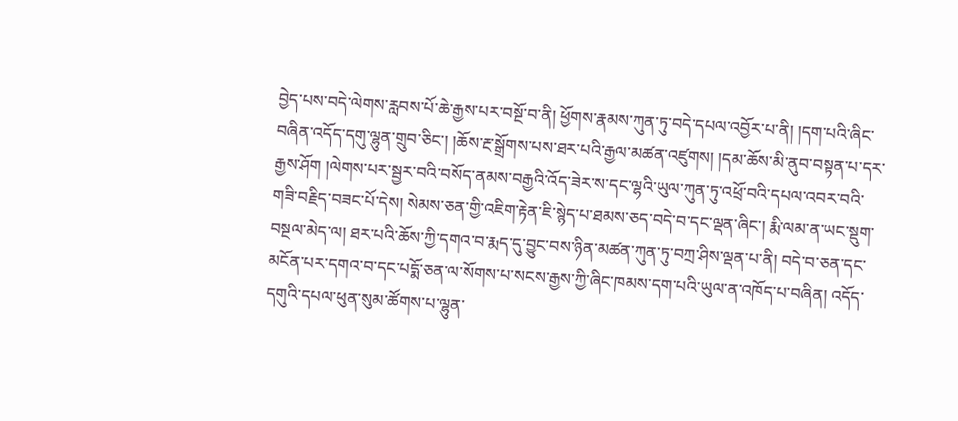བྱེད་པས་བདེ་ལེགས་རླབས་པོ་ཆེ་རྒྱས་པར་བསྔོ་བ་ནི། ཕྱོགས་རྣམས་ཀུན་ཏུ་བདེ་དཔལ་འབྱོར་པ་ནི། །དག་པའི་ཞིང་བཞིན་འདོད་དགུ་ལྷུན་གྲུབ་ཅིང་། །ཆོས་རྔ་སྒྲོགས་པས་ཐར་པའི་རྒྱལ་མཚན་འཛུགས། །དམ་ཆོས་མི་ནུབ་བསྟན་པ་དར་རྒྱས་ཤོག །ལེགས་པར་སྦྱར་བའི་བསོད་ནམས་བརྒྱའི་འོད་ཟེར་ས་དང་ལྷའི་ཡུལ་ཀུན་ཏུ་འཕྲོ་བའི་དཔལ་འབར་བའི་གཟི་བརྗིད་བཟང་པོ་དེས། སེམས་ཅན་གྱི་འཇིག་རྟེན་ཇི་སྙེད་པ་ཐམས་ཅད་བདེ་བ་དང་ལྡན་ཞིང་། རྨི་ལམ་ན་ཡང་སྡུག་བསྔལ་མེད་ལ། ཐར་པའི་ཆོས་ཀྱི་དགའ་བ་རྨད་དུ་བྱུང་བས་ཉིན་མཚན་ཀུན་ཏུ་བཀྲ་ཤིས་ལྡན་པ་ནི། བདེ་བ་ཅན་དང་མངོན་པར་དགའ་བ་དང་པདྨོ་ཅན་ལ་སོགས་པ་སངས་རྒྱས་ཀྱི་ཞིང་ཁམས་དག་པའི་ཡུལ་ན་འཁོད་པ་བཞིན། འདོད་དགུའི་དཔལ་ཕུན་སུམ་ཚོགས་པ་ལྷུན་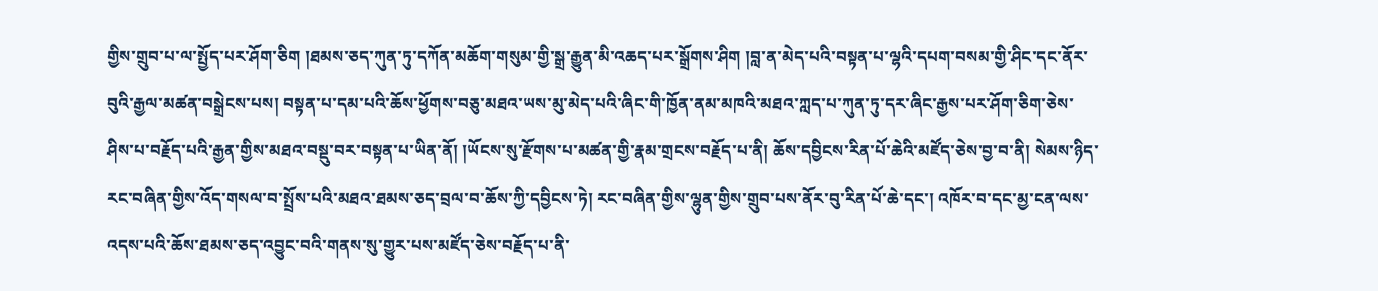གྱིས་གྲུབ་པ་ལ་སྤྱོད་པར་ཤོག་ཅིག །ཐམས་ཅད་ཀུན་ཏུ་དཀོན་མཆོག་གསུམ་གྱི་སྒྲ་རྒྱུན་མི་འཆད་པར་སྒྲོགས་ཤིག །བླ་ན་མེད་པའི་བསྟན་པ་ལྷའི་དཔག་བསམ་གྱི་ཤིང་དང་ནོར་བུའི་རྒྱལ་མཚན་བསྒྲེངས་པས། བསྟན་པ་དམ་པའི་ཆོས་ཕྱོགས་བཅུ་མཐའ་ཡས་མུ་མེད་པའི་ཞིང་གི་ཁྱོན་ནམ་མཁའི་མཐའ་ཀླད་པ་ཀུན་ཏུ་དར་ཞིང་རྒྱས་པར་ཤོག་ཅིག་ཅེས་ཤིས་པ་བརྗོད་པའི་རྒྱན་གྱིས་མཐའ་བསྡུ་བར་བསྟན་པ་ཡིན་ནོ། །ཡོངས་སུ་རྫོགས་པ་མཚན་གྱི་རྣམ་གྲངས་བརྗོད་པ་ནི། ཆོས་དབྱིངས་རིན་པོ་ཆེའི་མཛོད་ཅེས་བྱ་བ་ནི། སེམས་ཉིད་རང་བཞིན་གྱིས་འོད་གསལ་བ་སྤྲོས་པའི་མཐའ་ཐམས་ཅད་བྲལ་བ་ཆོས་ཀྱི་དབྱིངས་ཏེ། རང་བཞིན་གྱིས་ལྷུན་གྱིས་གྲུབ་པས་ནོར་བུ་རིན་པོ་ཆེ་དང་། འཁོར་བ་དང་མྱ་ངན་ལས་འདས་པའི་ཆོས་ཐམས་ཅད་འབྱུང་བའི་གནས་སུ་གྱུར་པས་མཛོད་ཅེས་བརྗོད་པ་ནི་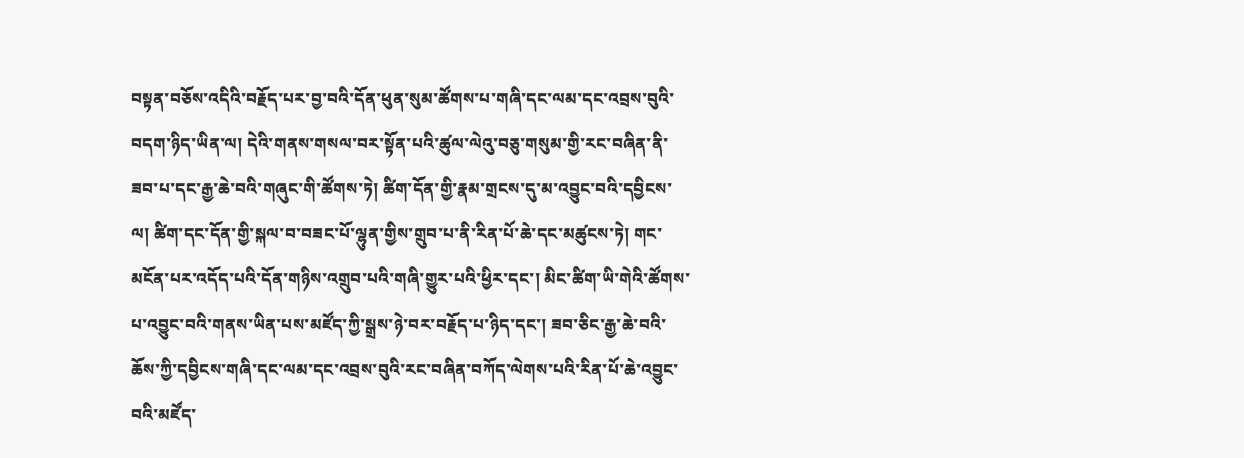བསྟན་བཅོས་འདིའི་བརྗོད་པར་བྱ་བའི་དོན་ཕུན་སུམ་ཚོགས་པ་གཞི་དང་ལམ་དང་འབྲས་བུའི་བདག་ཉིད་ཡིན་ལ། དེའི་གནས་གསལ་བར་སྟོན་པའི་ཚུལ་ལེའུ་བཅུ་གསུམ་གྱི་རང་བཞིན་ནི་ཟབ་པ་དང་རྒྱ་ཆེ་བའི་གཞུང་གི་ཚོགས་ཏེ། ཚིག་དོན་གྱི་རྣམ་གྲངས་དུ་མ་འབྱུང་བའི་དབྱིངས་ལ། ཚིག་དང་དོན་གྱི་སྐལ་བ་བཟང་པོ་ལྷུན་གྱིས་གྲུབ་པ་ནི་རིན་པོ་ཆེ་དང་མཚུངས་ཏེ། གང་མངོན་པར་འདོད་པའི་དོན་གཉིས་འགྲུབ་པའི་གཞི་གྱུར་པའི་ཕྱིར་དང་། མིང་ཚིག་ཡི་གེའི་ཚོགས་པ་འབྱུང་བའི་གནས་ཡིན་པས་མཛོད་ཀྱི་སྒྲས་ཉེ་བར་བརྗོད་པ་ཉིད་དང་། ཟབ་ཅིང་རྒྱ་ཆེ་བའི་ཆོས་ཀྱི་དབྱིངས་གཞི་དང་ལམ་དང་འབྲས་བུའི་རང་བཞིན་བཀོད་ལེགས་པའི་རིན་པོ་ཆེ་འབྱུང་བའི་མཛོད་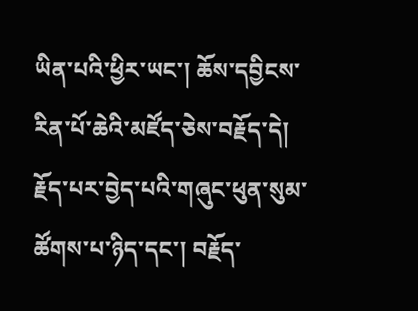ཡིན་པའི་ཕྱིར་ཡང་། ཆོས་དབྱིངས་རིན་པོ་ཆེའི་མཛོད་ཅེས་བརྗོད་དེ། རྗོད་པར་བྱེད་པའི་གཞུང་ཕུན་སུམ་ཚོགས་པ་ཉིད་དང་། བརྗོད་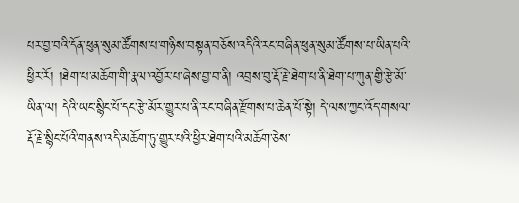པར་བྱ་བའི་དོན་ཕུན་སུམ་ཚོགས་པ་གཉིས་བསྟན་བཅོས་འདིའི་རང་བཞིན་ཕུན་སུམ་ཚོགས་པ་ཡིན་པའི་ཕྱིར་རོ། །ཐེག་པ་མཆོག་གི་རྣལ་འབྱོར་པ་ཞེས་བྱ་བ་ནི། འབྲས་བུ་རྡོ་རྗེ་ཐེག་པ་ནི་ཐེག་པ་ཀུན་གྱི་རྩེ་མོ་ཡིན་ལ། དེའི་ཡང་སྙིང་པོ་དང་རྩེ་མོར་གྱུར་པ་ནི་རང་བཞིན་རྫོགས་པ་ཆེན་པོ་སྟེ། དེ་ལས་ཀྱང་འོད་གསལ་རྡོ་རྗེ་སྙིང་པོའི་གནས་འདི་མཆོག་ཏུ་གྱུར་པའི་ཕྱིར་ཐེག་པའི་མཆོག་ཅེས་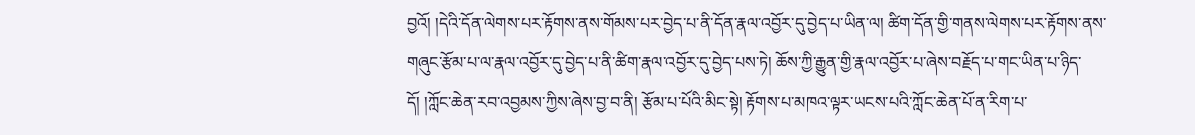བྱའོ། །དེའི་དོན་ལེགས་པར་རྟོགས་ནས་གོམས་པར་བྱེད་པ་ནི་དོན་རྣལ་འབྱོར་དུ་བྱེད་པ་ཡིན་ལ། ཚིག་དོན་གྱི་གནས་ལེགས་པར་རྟོགས་ནས་གཞུང་རྩོམ་པ་ལ་རྣལ་འབྱོར་དུ་བྱེད་པ་ནི་ཚིག་རྣལ་འབྱོར་དུ་བྱེད་པས་ཏེ། ཆོས་ཀྱི་རྒྱུན་གྱི་རྣལ་འབྱོར་པ་ཞེས་བརྗོད་པ་གང་ཡིན་པ་ཉིད་དོ། །ཀློང་ཆེན་རབ་འབྱམས་ཀྱིས་ཞེས་བྱ་བ་ནི། རྩོམ་པ་པོའི་མིང་སྟེ། རྟོགས་པ་མཁའ་ལྟར་ཡངས་པའི་ཀློང་ཆེན་པོ་ན་རིག་པ་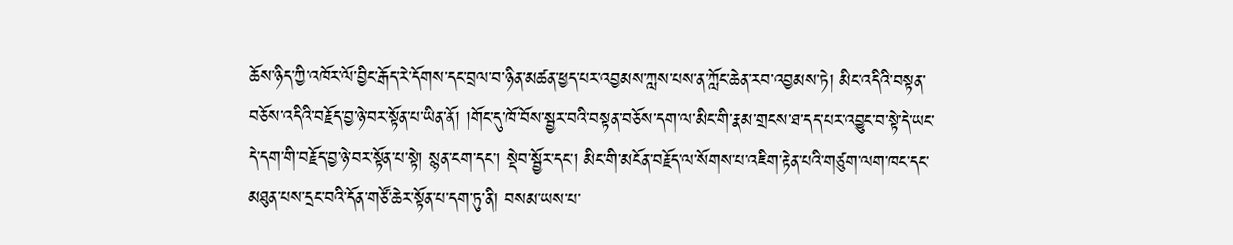ཆོས་ཉིད་ཀྱི་འཁོར་ལོ་བྱིང་རྒོད་རེ་དོགས་དང་བྲལ་བ་ཉིན་མཚན་ཕྱད་པར་འབྱམས་ཀླས་པས་ན་ཀློང་ཆེན་རབ་འབྱམས་ཏེ། མིང་འདིའི་བསྟན་བཅོས་འདིའི་བརྗོད་བྱ་ཉེ་བར་སྟོན་པ་ཡིན་ནོ། །གོང་དུ་ཁོ་བོས་སྦྱར་བའི་བསྟན་བཅོས་དག་ལ་མིང་གི་རྣམ་གྲངས་ཐ་དད་པར་འབྱུང་བ་སྟེ་དེ་ཡང་དེ་དག་གི་བརྗོད་བྱ་ཉེ་བར་སྟོན་པ་སྟེ། སྙན་ངག་དང་། སྡེབ་སྦྱོར་དང་། མིང་གི་མངོན་བརྗོད་ལ་སོགས་པ་འཇིག་རྟེན་པའི་གཙུག་ལག་ཁང་དང་མཐུན་པས་དྲང་བའི་དོན་གཙོ་ཆེར་སྟོན་པ་དག་ཏུ་ནི། བསམ་ཡས་པ་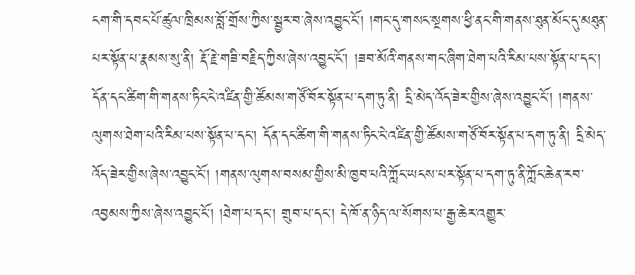ངག་གི་དབང་པོ་ཚུལ་ཁྲིམས་བློ་གྲོས་ཀྱིས་སྦྱར་བ་ཞེས་འབྱུང་ངོ་། །གང་དུ་གསང་སྔགས་ཕྱི་ནང་གི་གནས་ཐུན་མོང་དུ་མཐུན་པར་སྟོན་པ་རྣམས་སུ་ནི། རྡོ་རྗེ་གཟི་བརྗིད་ཀྱིས་ཞེས་འབྱུང་ངོ་། །ཟབ་མོའི་གནས་གང་ཞིག་ཐེག་པའི་རིམ་པས་སྟོན་པ་དང་། དོན་དང་ཚིག་གི་གནས་ཏིང་ངེ་འཛིན་གྱི་ཚོམས་གཙོ་བོར་སྟོན་པ་དག་ཏུ་ནི། དྲི་མེད་འོད་ཟེར་གྱིས་ཞེས་འབྱུང་ངོ་། །གནས་ལུགས་ཐེག་པའི་རིམ་པས་སྟོན་པ་དང་། དོན་དང་ཚིག་གི་གནས་ཏིང་ངེ་འཛིན་གྱི་ཚོམས་གཙོ་བོར་སྟོན་པ་དག་ཏུ་ནི། དྲི་མེད་འོད་ཟེར་གྱིས་ཞེས་འབྱུང་ངོ་། །གནས་ལུགས་བསམ་གྱིས་མི་ཁྱབ་པའི་ཀློང་ཡངས་པར་སྟོན་པ་དག་ཏུ་ནི་ཀློང་ཆེན་རབ་འབྱམས་ཀྱིས་ཞེས་འབྱུང་ངོ་། །ཐེག་པ་དང་། གྲུབ་པ་དང་། དེ་ཁོ་ན་ཉིད་ལ་སོགས་པ་རྒྱ་ཆེར་འགྱུར་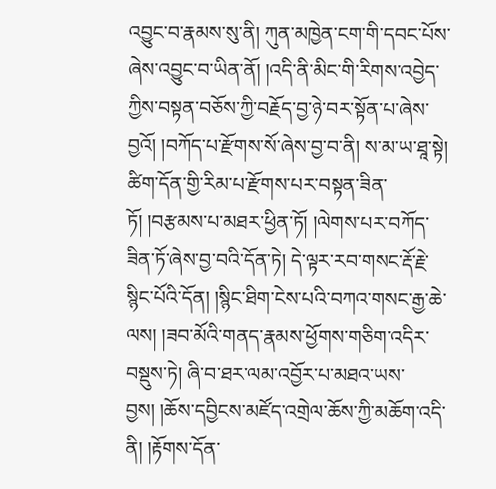འབྱུང་བ་རྣམས་སུ་ནི། ཀུན་མཁྱེན་ངག་གི་དབང་པོས་ཞེས་འབྱུང་བ་ཡིན་ནོ། །འདི་ནི་མིང་གི་རིགས་འབྱེད་ཀྱིས་བསྟན་བཅོས་ཀྱི་བརྗོད་བྱ་ཉེ་བར་སྟོན་པ་ཞེས་བྱའོ། །བཀོད་པ་རྫོགས་སོ་ཞེས་བྱ་བ་ནི། ས་མ་ཡ་ཐཱ་སྟེ། ཚིག་དོན་གྱི་རིམ་པ་རྫོགས་པར་བསྟན་ཟིན་ཏོ། །བརྩམས་པ་མཐར་ཕྱིན་ཏོ། །ལེགས་པར་བཀོད་ཟིན་ཏོ་ཞེས་བྱ་བའི་དོན་ཏེ། དེ་ལྟར་རབ་གསང་རྡོ་རྗེ་སྙིང་པོའི་དོན། །སྙིང་ཐིག་ངེས་པའི་བཀའ་གསང་རྒྱ་ཆེ་ལས། །ཟབ་མོའི་གནད་རྣམས་ཕྱོགས་གཅིག་འདིར་བསྡུས་ཏེ། ཞི་བ་ཐར་ལམ་འབྱོར་པ་མཐའ་ཡས་བྱས། །ཆོས་དབྱིངས་མཛོད་འགྲེལ་ཆོས་ཀྱི་མཆོག་འདི་ནི། །རྟོགས་དོན་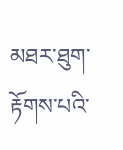མཐར་ཐུག་རྟོགས་པའི་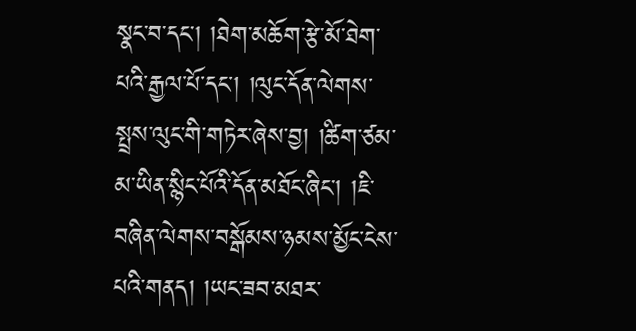སྣང་བ་དང་། །ཐེག་མཆོག་རྩེ་མོ་ཐེག་པའི་རྒྱལ་པོ་དང་། །ལུང་དོན་ལེགས་སྤྲས་ལུང་གི་གཏེར་ཞེས་བྱ། །ཚིག་ཙམ་མ་ཡིན་སྙིང་པོའི་དོན་མཐོང་ཞིང་། །ཇི་བཞིན་ལེགས་བསྒོམས་ཉམས་མྱོང་ངེས་པའི་གནད། །ཡང་ཟབ་མཐར་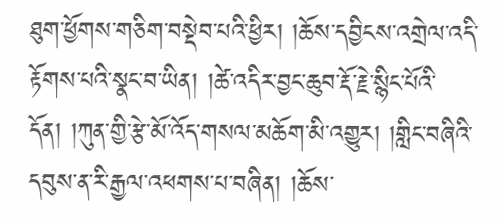ཐུག་ཕྱོགས་གཅིག་བསྡེབ་པའི་ཕྱིར། །ཆོས་དབྱིངས་འགྲེལ་འདི་རྟོགས་པའི་སྣང་བ་ཡིན། །ཚེ་འདིར་བྱང་ཆུབ་རྡོ་རྗེ་སྙིང་པོའི་དོན། །ཀུན་གྱི་རྩེ་མོ་འོད་གསལ་མཆོག་མི་འགྱུར། །གླིང་བཞིའི་དབུས་ན་རི་རྒྱལ་འཕགས་པ་བཞིན། །ཆོས་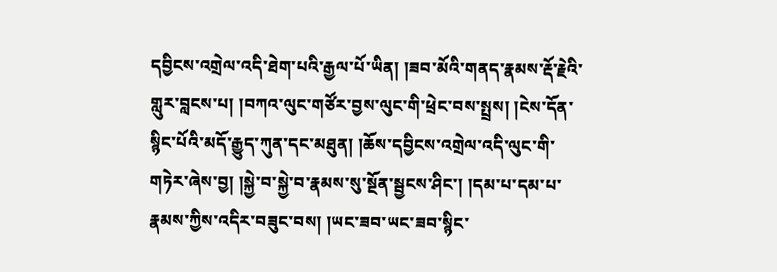དབྱིངས་འགྲེལ་འདི་ཐེག་པའི་རྒྱལ་པོ་ཡིན། །ཟབ་མོའི་གནད་རྣམས་རྡོ་རྗེའི་གླུར་བླངས་པ། །བཀའ་ལུང་གཙོར་བྱས་ལུང་གི་ཕྲེང་བས་སྤྲས། །ངེས་དོན་སྙིང་པོའི་མདོ་རྒྱུད་ཀུན་དང་མཐུན། །ཆོས་དབྱིངས་འགྲེལ་འདི་ལུང་གི་གཏེར་ཞེས་བྱ། །སྐྱེ་བ་སྐྱེ་བ་རྣམས་སུ་སྔོན་སྦྱངས་ཤིང་། །དམ་པ་དམ་པ་རྣམས་ཀྱིས་འདིར་བཟུང་བས། །ཡང་ཟབ་ཡང་ཟབ་སྙིང་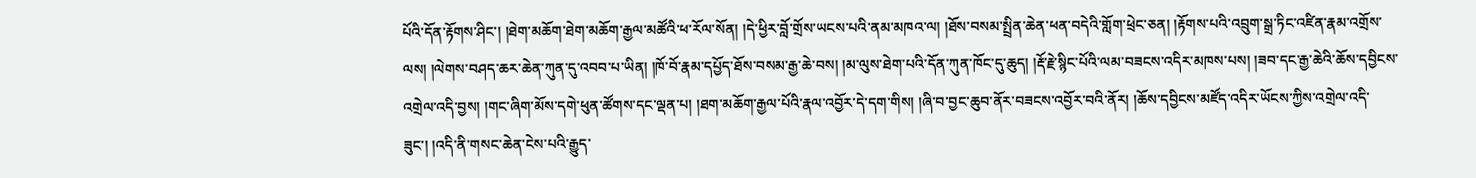པོའི་དོན་རྟོགས་ཤིང་། །ཐེག་མཆོག་ཐེག་མཆོག་རྒྱལ་མཚོའི་ཕ་རོལ་སོན། །དེ་ཕྱིར་བློ་གྲོས་ཡངས་པའི་ནམ་མཁའ་ལ། །ཐོས་བསམ་སྤྲིན་ཆེན་ཕན་བདེའི་གློག་ཕྲེང་ཅན། །རྟོགས་པའི་འབྲུག་སྒྲ་ཏིང་འཛིན་རྣམ་འགྲོས་ལས། །ལེགས་བཤད་ཆར་ཆེན་ཀུན་དུ་འབབ་པ་ཡིན། །ཁོ་བོ་རྣམ་དཔྱོད་ཐོས་བསམ་རྒྱ་ཆེ་བས། །མ་ལུས་ཐེག་པའི་དོན་ཀུན་ཁོང་དུ་ཆུད། །རྡོ་རྗེ་སྙིང་པོའི་ལམ་བཟངས་འདིར་མཁས་པས། །ཟབ་དང་རྒྱ་ཆེའི་ཆོས་དབྱིངས་འགྲེལ་འདི་བྱས། །གང་ཞིག་མོས་དགེ་ཕུན་ཚོགས་དང་ལྡན་པ། །ཐག་མཆོག་རྒྱལ་པོའི་རྣལ་འབྱོར་དེ་དག་གིས། །ཞི་བ་བྱང་ཆུབ་ནོར་བཟངས་འབྱོར་བའི་ནོར། །ཆོས་དབྱིངས་མཛོད་འདིར་ཡོངས་ཀྱིས་འགྲེལ་འདི་ཟུང་། །འདི་ནི་གསང་ཆེན་ངེས་པའི་རྒྱུད་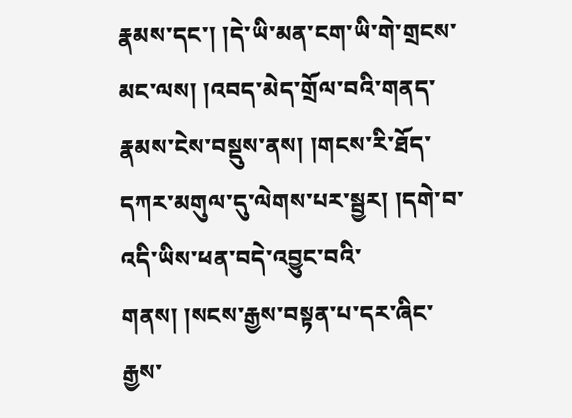རྣམས་དང་། །དེ་ཡི་མན་ངག་ཡི་གེ་གྲངས་མང་ལས། །འབད་མེད་གྲོལ་བའི་གནད་རྣམས་ངེས་བསྡུས་ནས། །གངས་རི་ཐོད་དཀར་མགུལ་དུ་ལེགས་པར་སྦྱར། །དགེ་བ་འདི་ཡིས་ཕན་བདེ་འབྱུང་བའི་གནས། །སངས་རྒྱས་བསྟན་པ་དར་ཞིང་རྒྱས་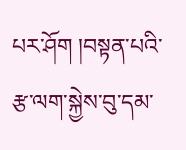པར་ཤོག །བསྟན་པའི་རྩ་ལག་སྐྱེས་བུ་དམ་